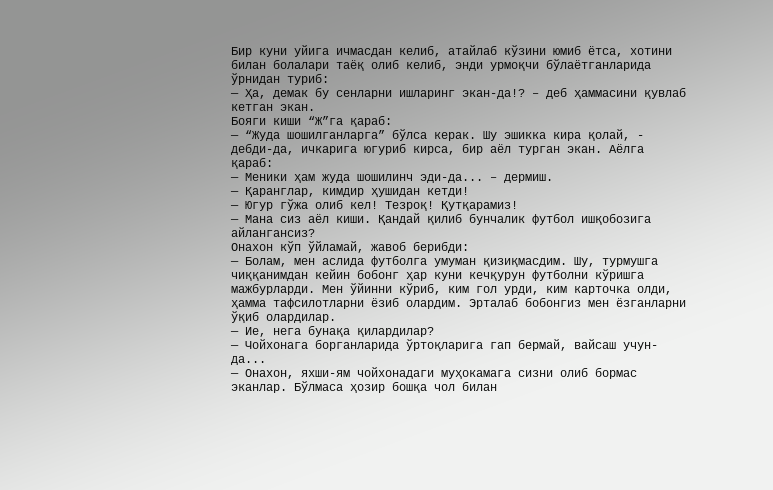Бир куни уйига ичмасдан келиб, атайлаб кўзини юмиб ётса, хотини билан болалари таёқ олиб келиб, энди урмоқчи бўлаётганларида ўрнидан туриб:
— Ҳа, демак бу сенларни ишларинг экан-да!? – деб ҳаммасини қувлаб кетган экан.
Бояги киши “Ж”га қараб:
— “Жуда шошилганларга” бўлса керак. Шу эшикка кира қолай, - дебди-да, ичкарига югуриб кирса, бир аёл турган экан. Аёлга қараб:
— Меники ҳам жуда шошилинч эди-да... – дермиш.
— Қаранглар, кимдир ҳушидан кетди!
— Югур гўжа олиб кел! Тезроқ! Қутқарамиз!
— Мана сиз аёл киши. Қандай қилиб бунчалик футбол ишқобозига айлангансиз?
Онахон кўп ўйламай, жавоб берибди:
— Болам, мен аслида футболга умуман қизиқмасдим. Шу, турмушга чиққанимдан кейин бобонг ҳар куни кечқурун футболни кўришга мажбурларди. Мен ўйинни кўриб, ким гол урди, ким карточка олди, ҳамма тафсилотларни ёзиб олардим. Эрталаб бобонгиз мен ёзганларни ўқиб олардилар.
— Ие, нега бунақа қилардилар?
— Чойхонага борганларида ўртоқларига гап бермай, вайсаш учун-да...
— Онахон, яхши-ям чойхонадаги муҳокамага сизни олиб бормас эканлар. Бўлмаса ҳозир бошқа чол билан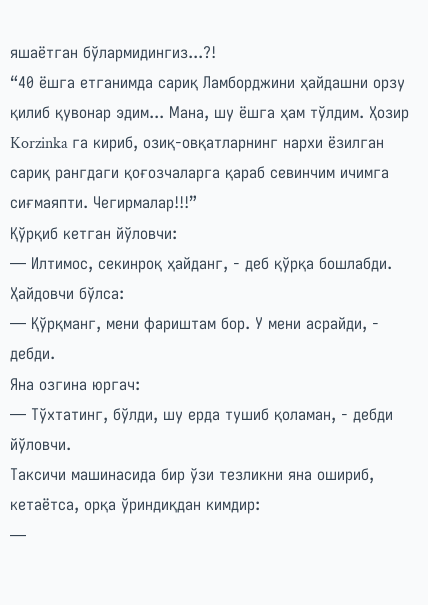яшаётган бўлармидингиз...?!
“40 ёшга етганимда сариқ Ламборджини ҳайдашни орзу қилиб қувонар эдим... Мана, шу ёшга ҳам тўлдим. Ҳозир Korzinka га кириб, озиқ-овқатларнинг нархи ёзилган сариқ рангдаги қоғозчаларга қараб севинчим ичимга сиғмаяпти. Чегирмалар!!!”
Қўрқиб кетган йўловчи:
— Илтимос, секинроқ ҳайданг, - деб қўрқа бошлабди.
Ҳайдовчи бўлса:
— Қўрқманг, мени фариштам бор. У мени асрайди, - дебди.
Яна озгина юргач:
— Тўхтатинг, бўлди, шу ерда тушиб қоламан, - дебди йўловчи.
Таксичи машинасида бир ўзи тезликни яна ошириб, кетаётса, орқа ўриндиқдан кимдир:
—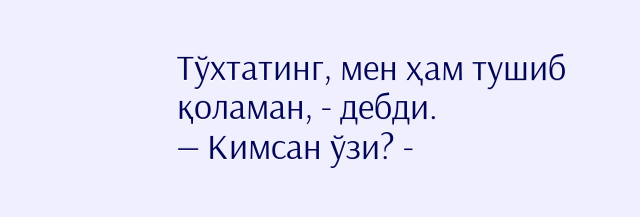Тўхтатинг, мен ҳам тушиб қоламан, - дебди.
— Кимсан ўзи? -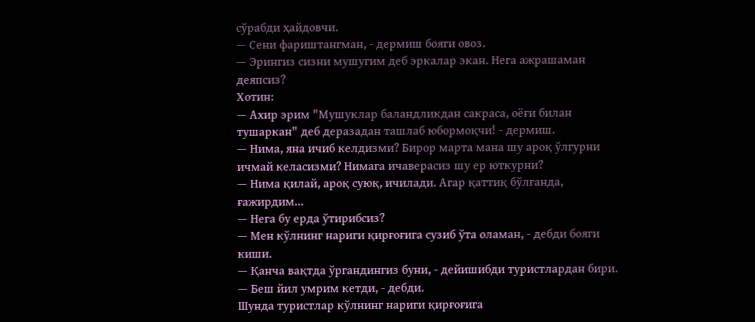сўрабди ҳайдовчи.
— Сени фариштангман, - дермиш бояги овоз.
— Эрингиз сизни мушугим деб эркалар экан. Нега ажрашаман деяпсиз?
Хотин:
— Ахир эрим "Мушуклар баландликдан сакраса, оёғи билан тушаркан" деб деразадан ташлаб юбормоқчи! - дермиш.
— Нима, яна ичиб келдизми? Бирор марта мана шу ароқ ўлгурни ичмай келасизми? Нимага ичаверасиз шу ер юткурни?
— Нима қилай, ароқ суюқ, ичилади. Агар қаттиқ бўлганда, ғажирдим...
— Нега бу ерда ўтирибсиз?
— Мен кўлнинг нариги қирғоғига сузиб ўта оламан, - дебди бояги киши.
— Қанча вақтда ўргандингиз буни, - дейишибди туристлардан бири.
— Беш йил умрим кетди, - дебди.
Шунда туристлар кўлнинг нариги қирғоғига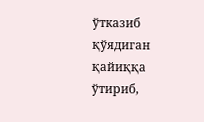ўтказиб қўядиган қайиққа ўтириб,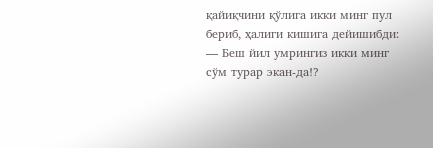қайиқчини қўлига икки минг пул бериб, ҳалиги кишига дейишибди:
— Беш йил умрингиз икки минг сўм турар экан-да!?